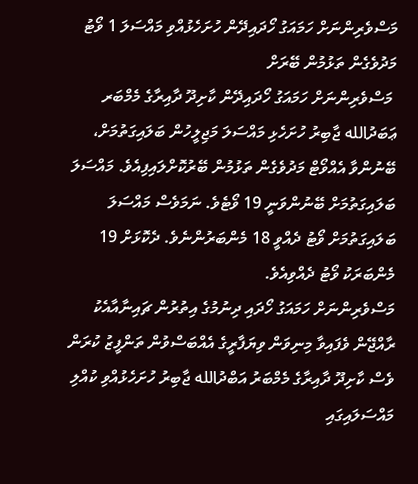މަސްވެރިންނަށް ހަމައަގު ހޯދައިދޭން ހުށަހެޅުއްވި މައްސަލަ 1 ވޯޓު މަދުވެގެން ތަޅުމުން ބޭރަށް
 މަސްވެރިންނަށް ހަމައަގު ހޯދައިދޭން ކާށިދޫ ދާއިރާގެ މެމްބަރ ޢަބަދުالله ޖާބިރު ހުށަހެޅި މައްސަލަ މަޖިލީހުން ބަލައިގަތުމަށް، ބޭނުންވާ އެއްވޯޓް މަދުވެގެން ތަޅުމުން ބޭރުކޮށްލައިފިއެވެ. މައްސަލަ ބަލައިގަތުމަށް ބޭނުންވަނީ 19 ވޯޓެވެ. ނަމަވެސް މައްސަލަ ބަލައިގަތުމަށް ވޯޓު ދެއްވީ 18 މެންބަރުންނެވެ. ދެކޮޅަށް 19 މެންބަރަކު ވޯޓު ދެއްވިއެވެ.
މަސްވެރިންނަށް ހަމައަގު ހޯދައި ދިނުމުގެ އިތުރުން ޗައިނާއާއެކު ރާއްޖޭން ވެފައިވާ މިނިވަން ވިޔަފާރީގެ އެއްބަސްވުން ތަންފީޒު ކުރަން ވެސް ކާށިދޫ ދާއިރާގެ މެމްބަރު އަބްދުالله ޖާބިރު ހުށަހެޅުއްވި ކުއްލި މައްސަލައިގައި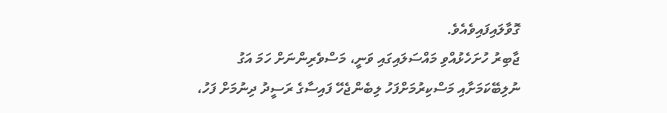ގޮވާލައިފައިވެއެވެ.
ޖާބިރު ހުށަހެޅުއްވި މައްސަލައިގައި ވަނީ، މަސްވެރިންނަށް ހަމަ އަގު ނުލިބޭކަމަށާއި މަސްކިރުމަށްފަހު ލިބެންޖެހޭ ފައިސާގެ ރަސީދު ދިނުމަށް ފަހު،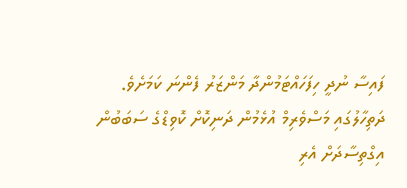ފައިސާ ނުދީ ހިފަހައްޓަމުންދާ މަންޒަރު ފެންނަ ކަމަށެވެ. ދަތިހާލުގައި މަސްވެރިމް އުޅެމުން ދަނިކޮށް ކޮވިޑްގެ ސަބަބުން އިގްތިސާދަށް އެރި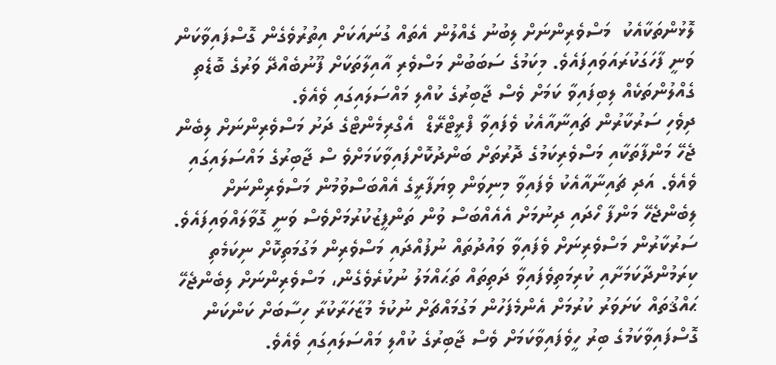ލޮޅުންތަކާއެކު  މަސްވެރިންނަށް ލިބުނު ގެއްލުން އެތައް ގުނައަކަށް އިތުރުވެގެން ގޮސްފައިވާކަން ވަނީ ފާހަގަކުރައަވައިފައެވެ. މިކަމުގެ ސަބަބުން މަސްވެރި އާއިލާތަކަށް ފޫނުބެއްދޭ ވަރުގެ ބޮޑެތި ގެއްލުންތަކެއް ލިބިފައިވާ ކަމަށް ވެސް ޖާބިރުގެ ކުއްލި މައްސަލައިގައި ވެއެވެ.
ދިވެހި ސަރުކާރުން ޗައިނާއާއެކު ވެފައިވާ ފްރީޓްރޭޑް  އެގްރިމެންޓްގެ ދަށު މަސްވެރިންނަށް ލިބެން ޖެހޭ މަންފާތަކާއި މަސްވެރިކަމުގެ ދޮރުތަށް ބަންދުކޮށްފައިވާކަމަށްވެ ސް ޖާބިރުގެ މައްސަލައިގައި ވެއެވެ. އަދި ޗައިނާއާއެކު ވެފައިވާ މިނިވަން ވިޔަފާރީގެ އެއްބަސްވުމުން މަސްވެރިންނަށް ލިބެންޖެހޭ މަންފާ ހޯދައި ދިނުމަށް އެއެއްބަސް ވުން ތަންފީޒުކުރުމަށްވެސް ވަނީ ގޮވާލައްވައިފައެވެ. ސަރުކާރުން މަސްވެރިނަށް ވެފައިވާ ވައުދުތައް ނުފުއްދައި މަސްވެރިން މަގުމަތިކޮށް ނިކަމެތި ކިރަމުންދާކަމަށާއި ކުރިމަތިވެފައިވާ ދަތިތައް ތަޙައްމަލު ނުކުރެވެގެން، މަސްވެރިންނަށް ލިބެންޖެހޭ ޙައްޤުތައް ކަށަވަރު ކުރުމަށް އެންމެފަހުން މަގުމައްޗަށް ނުކުމެ މުޒާހަރާކުރާ ހިސާބަށް ކަންކަން ގޮސްފައިވާކަމުގެ ބިރު ހީވެފައިވާކަމަށް ވެސް ޖާބިރުގެ ކުއްލި މައްސަލައިގައި ވެއެވެ.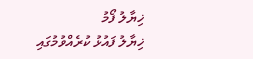ޚިޔާލު ފޯމު
ޚިޔާލު ފައުޅު ކުރެއްވުމުގައި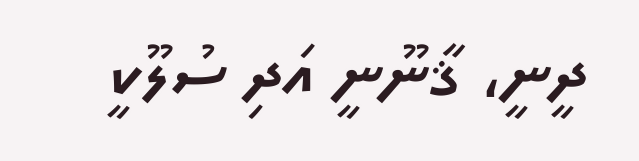ދީނީ، ޤާނޫނީ އަދި ސުލޫކީ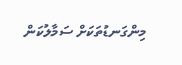މިންގަނޑުތަކަށް ސަމާލުކަން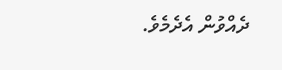ދެއްވުން އެދެމެވެ.